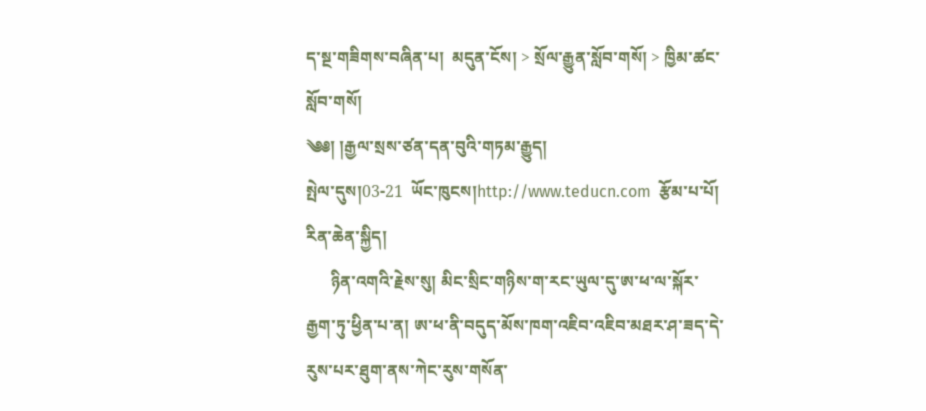ད་སྔ་གཟིགས་བཞིན་པ།  མདུན་ངོས། > སྲོལ་རྒྱུན་སློབ་གསོ། > ཁྱིམ་ཚང་སློབ་གསོ།
༄༅། །རྒྱལ་སྲས་ཙན་དན་བུའི་གཏམ་རྒྱུད།
སྤེལ་དུས།03-21  ཡོང་ཁུངས།http://www.teducn.com  རྩོམ་པ་པོ། རིན་ཆེན་སྐྱིད།
      ཉིན་འགའི་རྗེས་སུ། མིང་སྲིང་གཉིས་ག་རང་ཡུལ་དུ་ཨ་ཕ་ལ་སྐོར་རྒྱག་ཏུ་ཕྱིན་པ་ན། ཨ་ཕ་ནི་བདུད་མོས་ཁག་འཇིབ་འཇིབ་མཐར་ཤ་ཟད་དེ་རུས་པར་ཐུག་ནས་ཀེང་རུས་གསོན་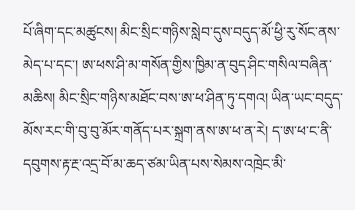པོ་ཞིག་དང་མཚུངས། མིང་སྲིང་གཉིས་སླེབ་དུས་བདུད་མོ་ཕྱི་རུ་སོང་ནས་མེད་པ་དང་། ཨ་ཕས་ཤི་མ་གསོན་གྱིས་ཁྱིམ་ན་བུད་ཤིང་གསིལ་བཞིན་མཆིས། མིང་སྲིང་གཉིས་མཐོང་བས་ཨ་ཕ་ཤིན་ཏུ་དགའ། ཡིན་ཡང་བདུད་མོས་རང་གི་བུ་བུ་མོར་གནོད་པར་སྐྲག་ནས་ཨ་ཕ་ན་རེ། ད་ཨ་ཕ་ང་ནི་དབུགས་རྟ་རྔ་འདྲ་བོ་མ་ཆད་ཙམ་ཡིན་པས་སེམས་འཁྲེང་མི་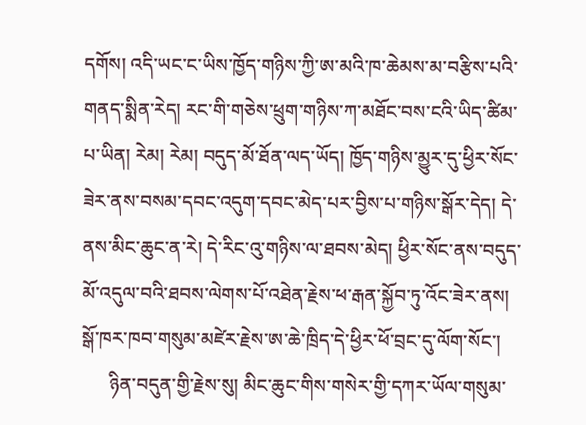དགོས། འདི་ཡང་ང་ཡིས་ཁྱོད་གཉིས་ཀྱི་ཨ་མའི་ཁ་ཆེམས་མ་བརྩིས་པའི་གནད་སྨིན་རེད། རང་གི་གཅེས་ཕྲུག་གཉིས་ཀ་མཐོང་བས་ངའི་ཡིད་ཚིམ་པ་ཡིན། རེམ། རེམ། བདུད་མོ་ཐོན་ལད་ཡོད། ཁྱོད་གཉིས་མྱུར་དུ་ཕྱིར་སོང་ཟེར་ནས་བསམ་དབང་འདུག་དབང་མེད་པར་བྱིས་པ་གཉིས་སྒོར་དེད། དེ་ནས་མིང་ཆུང་ན་རེ། དེ་རིང་འུ་གཉིས་ལ་ཐབས་མེད། ཕྱིར་སོང་ནས་བདུད་མོ་འདུལ་བའི་ཐབས་ལེགས་པོ་འཐེན་རྗེས་ཕ་རྒན་སྐྱོབ་ཏུ་འོང་ཟེར་ནས། སྒོ་ཁར་ཁབ་གསུམ་མཛེར་རྗེས་ཨ་ཆེ་ཁྲིད་དེ་ཕྱིར་ཕོ་བྲང་དུ་ལོག་སོང་།
      ཉིན་བདུན་གྱི་རྗེས་སུ། མིང་ཆུང་གིས་གསེར་གྱི་དཀར་ཡོལ་གསུམ་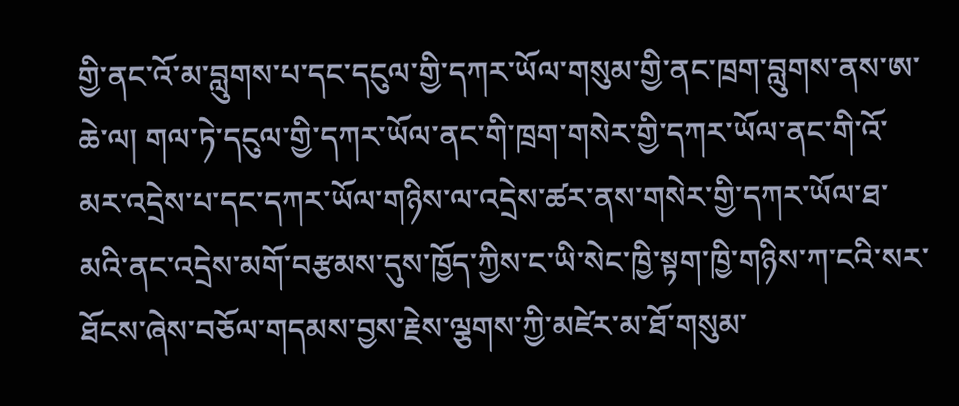གྱི་ནང་འོ་མ་བླུགས་པ་དང་དངུལ་གྱི་དཀར་ཡོལ་གསུམ་གྱི་ནང་ཁྲག་བླུགས་ནས་ཨ་ཆེ་ལ། གལ་ཏེ་དངུལ་གྱི་དཀར་ཡོལ་ནང་གི་ཁྲག་གསེར་གྱི་དཀར་ཡོལ་ནང་གི་འོ་མར་འདྲེས་པ་དང་དཀར་ཡོལ་གཉིས་ལ་འདྲེས་ཚར་ནས་གསེར་གྱི་དཀར་ཡོལ་ཐ་མའི་ནང་འདྲེས་མགོ་བརྩམས་དུས་ཁྱོད་ཀྱིས་ང་ཡི་སེང་ཁྱི་སྟག་ཁྱི་གཉིས་ཀ་ངའི་སར་ཐོངས་ཞེས་བཅོལ་གདམས་བྱས་རྗེས་ལྕགས་ཀྱི་མཛེར་མ་ཐོ་གསུམ་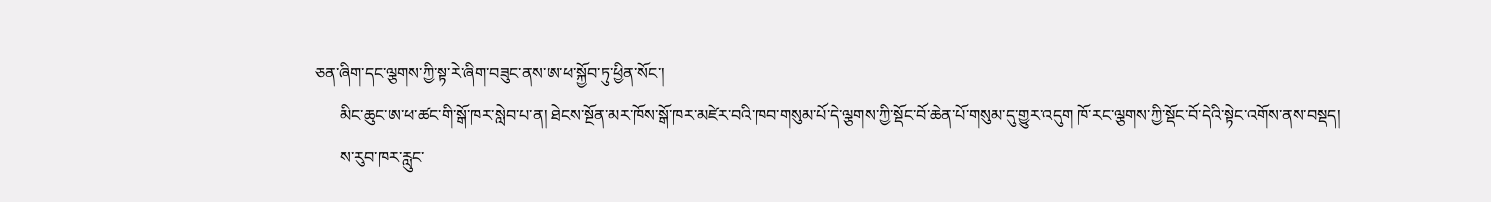ཅན་ཞིག་དང་ལྕགས་ཀྱི་སྟ་རེ་ཞིག་བཟུང་ནས་ཨ་ཕ་སྐྱོབ་ཏུ་ཕྱིན་སོང་།
      མིང་ཆུང་ཨ་ཕ་ཚང་གི་སྒོ་ཁར་སླེབ་པ་ན། ཐེངས་སྔོན་མར་ཁོས་སྒོ་ཁར་མཛེར་བའི་ཁབ་གསུམ་པོ་དེ་ལྕགས་ཀྱི་སྡོང་བོ་ཆེན་པོ་གསུམ་དུ་གྱུར་འདུག ཁོ་རང་ལྕགས་ཀྱི་སྡོང་བོ་དེའི་སྟེང་འགོས་ནས་བསྡད།
      ས་རུབ་ཁར་རླུང་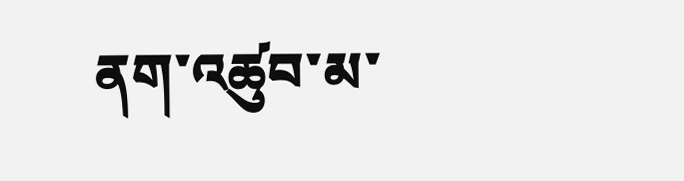ནག་འཚུབ་མ་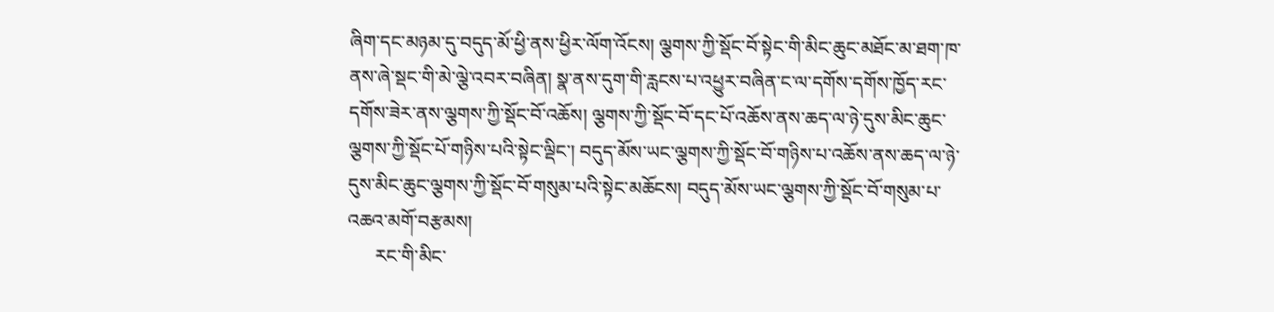ཞིག་དང་མཉམ་དུ་བདུད་མོ་ཕྱི་ནས་ཕྱིར་ལོག་འོངས། ལྕགས་ཀྱི་སྡོང་བོ་སྟེང་གི་མིང་ཆུང་མཐོང་མ་ཐག་ཁ་ནས་ཞེ་སྡང་གི་མེ་ལྕེ་འབར་བཞིན། སྣ་ནས་དུག་གི་རླངས་པ་འཕྱུར་བཞིན་ང་ལ་དགོས་དགོས་ཁྱོད་རང་དགོས་ཟེར་ནས་ལྕགས་ཀྱི་སྡོང་བོ་འཆོས། ལྕགས་ཀྱི་སྡོང་བོ་དང་པོ་འཆོས་ནས་ཆད་ལ་ཉེ་དུས་མིང་ཆུང་ལྕགས་ཀྱི་སྡོང་པོ་གཉིས་པའི་སྟེང་ལྡིང་། བདུད་མོས་ཡང་ལྕགས་ཀྱི་སྡོང་བོ་གཉིས་པ་འཆོས་ནས་ཆད་ལ་ཉེ་དུས་མིང་ཆུང་ལྕགས་ཀྱི་སྡོང་བོ་གསུམ་པའི་སྟེང་མཆོངས། བདུད་མོས་ཡང་ལྕགས་ཀྱི་སྡོང་བོ་གསུམ་པ་འཆའ་མགོ་བརྩམས།
      རང་གི་མིང་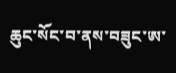ཆུང་སོང་བ་ནས་བཟུང་ཨ་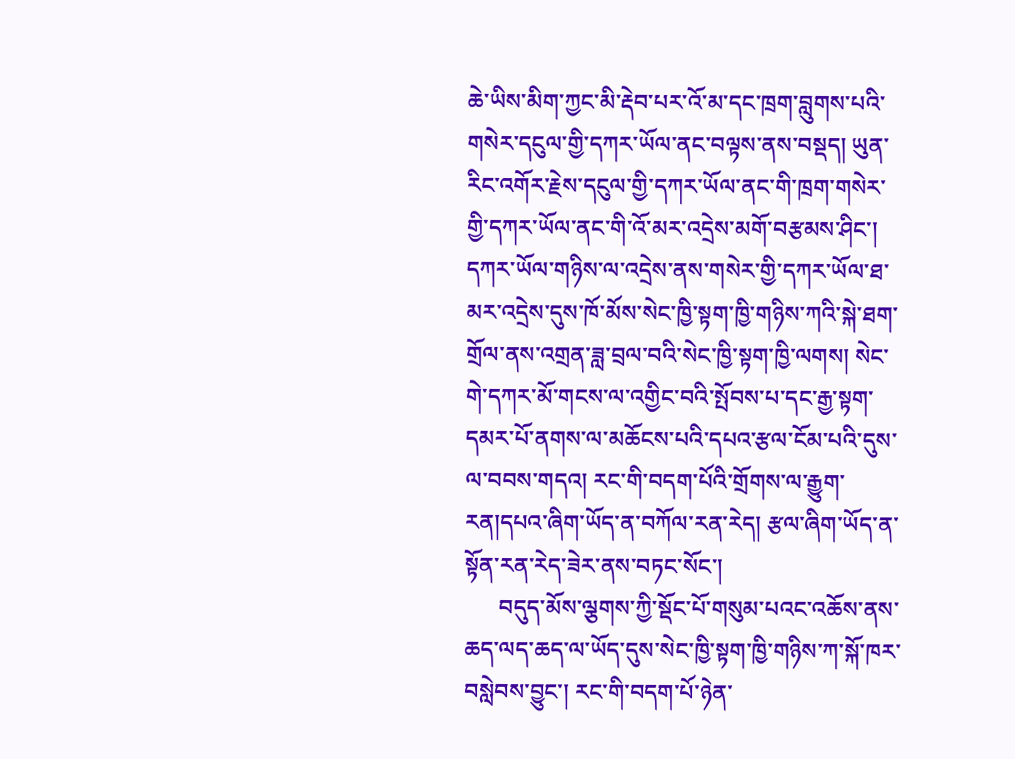ཆེ་ཡིས་མིག་ཀྱང་མི་རྡེབ་པར་འོ་མ་དང་ཁྲག་བླུགས་པའི་གསེར་དངུལ་གྱི་དཀར་ཡོལ་ནང་བལྟས་ནས་བསྡད། ཡུན་རིང་འགོར་རྗེས་དངུལ་གྱི་དཀར་ཡོལ་ནང་གི་ཁྲག་གསེར་གྱི་དཀར་ཡོལ་ནང་གི་འོ་མར་འདྲེས་མགོ་བརྩམས་ཤིང་། དཀར་ཡོལ་གཉིས་ལ་འདྲེས་ནས་གསེར་གྱི་དཀར་ཡོལ་ཐ་མར་འདྲེས་དུས་ཁོ་མོས་སེང་ཁྱི་སྟག་ཁྱི་གཉིས་ཀའི་སྐེ་ཐག་གྲོལ་ནས་འགྲན་ཟླ་བྲལ་བའི་སེང་ཁྱི་སྟག་ཁྱི་ལགས། སེང་གེ་དཀར་མོ་གངས་ལ་འགྱིང་བའི་སྤོབས་པ་དང་རྒྱ་སྟག་དམར་པོ་ནགས་ལ་མཆོངས་པའི་དཔའ་རྩལ་ངོམ་པའི་དུས་ལ་བབས་གདའ། རང་གི་བདག་པོའི་གྲོགས་ལ་རྒྱུག་རན།དཔའ་ཞིག་ཡོད་ན་བཀོལ་རན་རེད། རྩལ་ཞིག་ཡོད་ན་སྟོན་རན་རེད་ཟེར་ནས་བཏང་སོང་།
      བདུད་མོས་ལྕགས་ཀྱི་སྡོང་པོ་གསུམ་པའང་འཆོས་ནས་ཆད་ལད་ཆད་ལ་ཡོད་དུས་སེང་ཁྱི་སྟག་ཁྱི་གཉིས་ཀ་སྐོ་ཁར་བསླེབས་བྱུང་། རང་གི་བདག་པོ་ཉེན་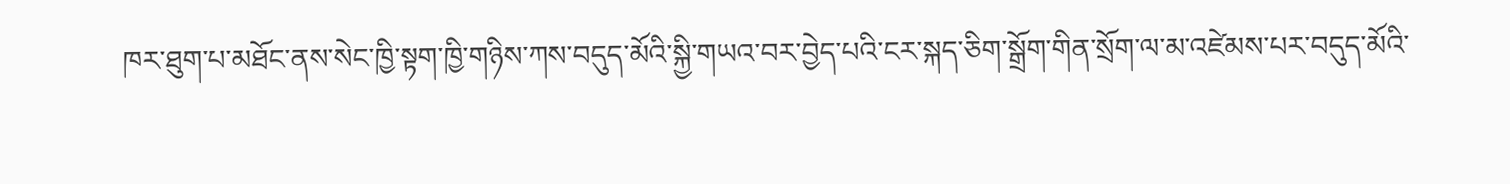ཁར་ཐུག་པ་མཐོང་ནས་སེང་ཁྱི་སྟག་ཁྱི་གཉིས་ཀས་བདུད་མོའི་སྐྱི་གཡའ་བར་བྱེད་པའི་ངར་སྐད་ཅིག་སྒྲོག་གིན་སྲོག་ལ་མ་འཛེམས་པར་བདུད་མོའི་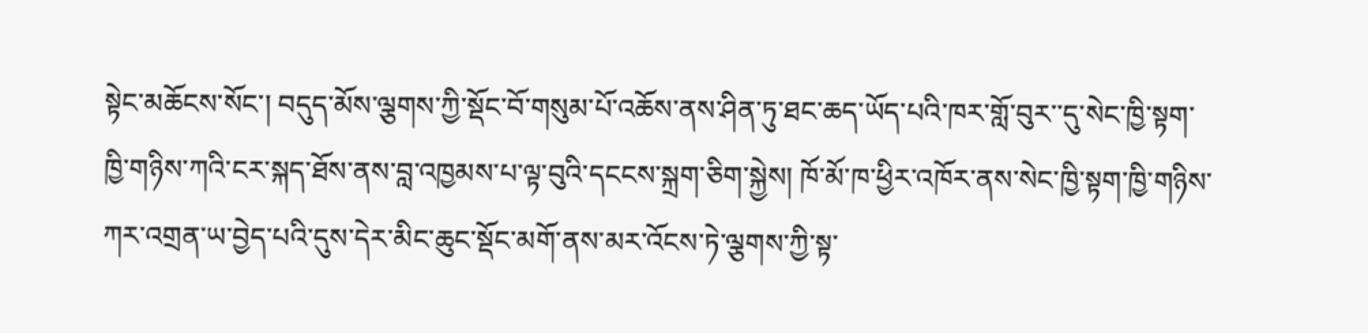སྟེང་མཆོངས་སོང་། བདུད་མོས་ལྕགས་ཀྱི་སྡོང་བོ་གསུམ་པོ་འཆོས་ནས་ཤིན་ཏུ་ཐང་ཆད་ཡོད་པའི་ཁར་གློ་བུར་་དུ་སེང་ཁྱི་སྟག་ཁྱི་གཉིས་ཀའི་ངར་སྐད་ཐོས་ནས་བླ་འཁྱམས་པ་ལྟ་བུའི་དངངས་སྐྲག་ཅིག་སྐྱེས། ཁོ་མོ་ཁ་ཕྱིར་འཁོར་ནས་སེང་ཁྱི་སྟག་ཁྱི་གཉིས་ཀར་འགྲན་ཡ་བྱེད་པའི་དུས་དེར་མིང་ཆུང་སྡོང་མགོ་ནས་མར་འོངས་ཏེ་ལྕགས་ཀྱི་སྟ་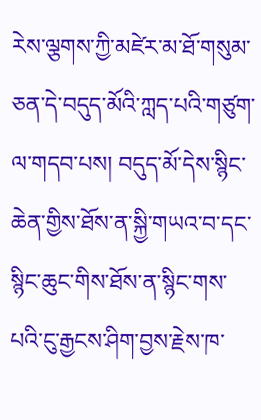རེས་ལྕགས་ཀྱི་མཛེར་མ་ཐོ་གསུམ་ཅན་དེ་བདུད་མོའི་ཀླད་པའི་གཙུག་ལ་གདབ་པས། བདུད་མོ་དེས་སྙིང་ཆེན་གྱིས་ཐོས་ན་སྐྱི་གཡའ་བ་དང་སྙིང་ཆུང་གིས་ཐོས་ན་སྙིང་གས་པའི་ངུ་རྒྱངས་ཤིག་བྱས་རྗེས་ཁ་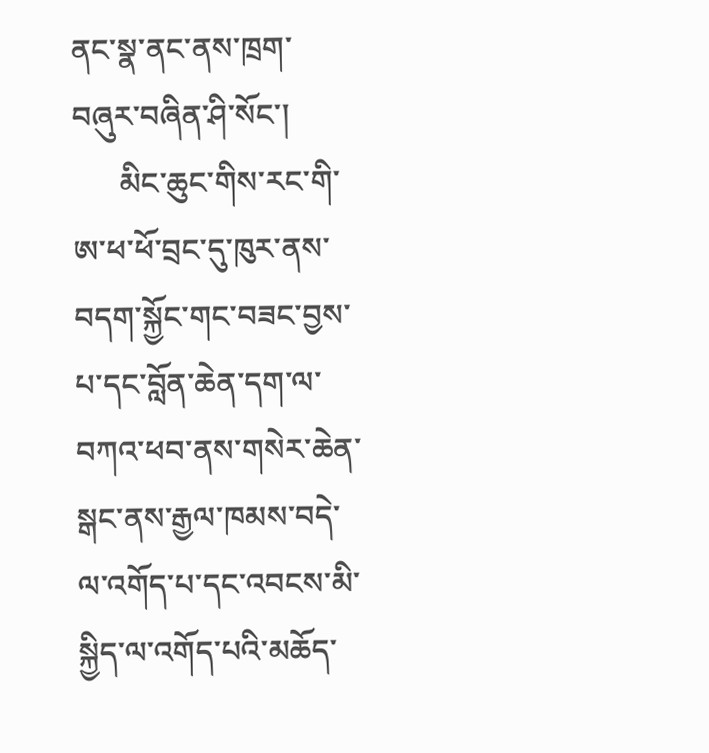ནང་སྣ་ནང་ནས་ཁྲག་བཞུར་བཞིན་ཤི་སོང་།
      མིང་ཆུང་གིས་རང་གི་ཨ་ཕ་ཕོ་བྲང་དུ་ཁུར་ནས་བདག་སྐྱོང་གང་བཟང་བྱས་པ་དང་བློན་ཆེན་དག་ལ་བཀའ་ཕབ་ནས་གསེར་ཆེན་སྒང་ནས་རྒྱལ་ཁམས་བདེ་ལ་འགོད་པ་དང་འབངས་མི་སྐྱིད་ལ་འགོད་པའི་མཆོད་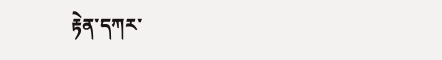རྟེན་དཀར་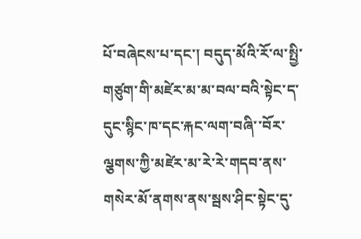པོ་བཞེངས་པ་དང་། བདུད་མོའི་རོ་ལ་སྤྱི་གཙུག་གི་མཛེར་མ་མ་བལ་བའི་སྟེང་ད་དུང་སྙིང་ཁ་དང་རྐང་ལག་བཞི་་བོར་ལྕགས་ཀྱི་མཛེར་མ་རེ་རེ་གདབ་ནས་གསེར་མོ་ནགས་ནས་སྦས་ཤིང་སྟེང་དུ་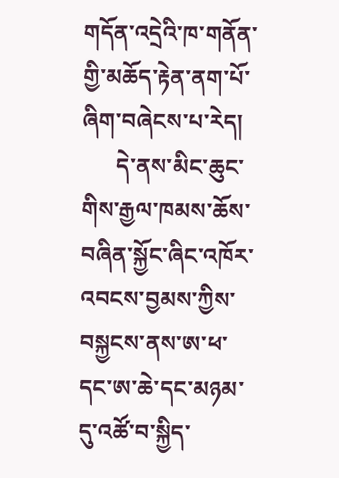གདོན་འདྲེའི་ཁ་གནོན་གྱི་མཆོད་རྟེན་ནག་པོ་ཞིག་བཞེངས་པ་རེད།
      དེ་ནས་མིང་ཆུང་གིས་རྒྱལ་ཁམས་ཆོས་བཞིན་སྐྱོང་ཞིང་འཁོར་འབངས་བྱམས་ཀྱིས་བསྐྱངས་ནས་ཨ་ཕ་དང་ཨ་ཆེ་དང་མཉམ་དུ་འཚོ་བ་སྐྱིད་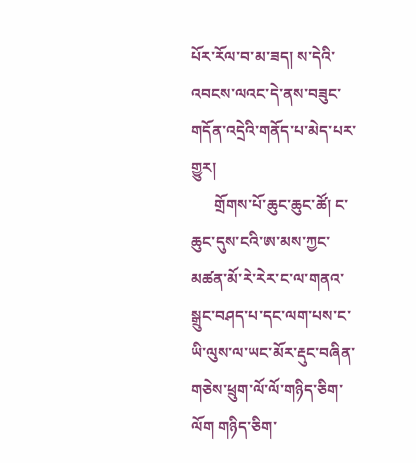པོར་རོལ་བ་མ་ཟད། ས་དེའི་འབངས་ལའང་དེ་ནས་བཟུང་གདོན་འདྲེའི་གནོད་པ་མེད་པར་གྱུར།
      གྲོགས་པོ་ཆུང་ཆུང་ཚོ། ང་ཆུང་དུས་ངའི་ཨ་མས་ཀྱང་མཚན་མོ་རེ་རེར་ང་ལ་གནའ་སྒྲུང་བཤད་པ་དང་ལག་པས་ང་ཡི་ལུས་ལ་ཡང་མོར་རྡུང་བཞིན་གཅེས་ཕྲུག་ལོ་ལོ་གཉིད་ཅིག་ལོག གཉིད་ཅིག་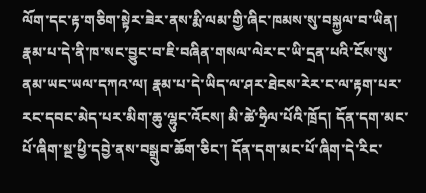ལོག་དང་རྟ་གཅིག་སྟེར་ཟེར་ནས་རྨི་ལམ་གྱི་ཞིང་ཁམས་སུ་བསྐྱལ་བ་ཡིན། རྣམ་པ་དེ་ནི་ཁ་སང་བྱུང་བ་ཇི་བཞིན་གསལ་ལེར་ང་ཡི་དྲན་པའི་ངོས་སུ་ནམ་ཡང་ཡལ་དཀའ་ལ། རྣམ་པ་དེ་ཡིད་ལ་ཤར་ཐེངས་རེར་ང་ལ་རྟག་པར་རང་དབང་མེད་པར་མིག་ཆུ་ལྷུང་འོངས། མི་ཚེ་ཧྲིལ་པོའི་ཁྲོད། དོན་དག་མང་པོ་ཞིག་སྔ་ཕྱི་དབྱེ་ནས་བསྒྲུབ་ཆོག་ཅིང་། དོན་དག་མང་པོ་ཞིག་དེ་རིང་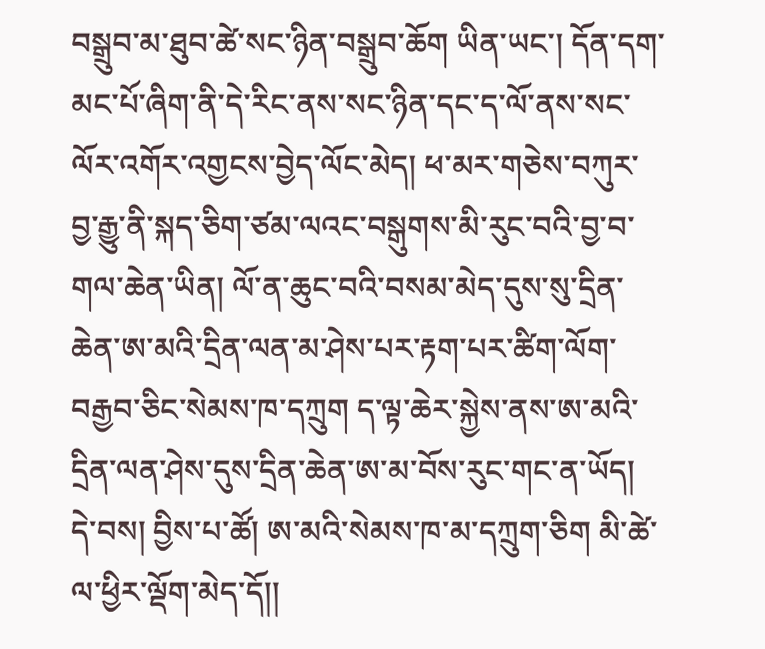བསྒྲུབ་མ་ཐུབ་ཚེ་སང་ཉིན་བསྒྲུབ་ཆོག ཡིན་ཡང་། དོན་དག་མང་པོ་ཞིག་ནི་དེ་རིང་ནས་སང་ཉིན་དང་ད་ལོ་ནས་སང་ལོར་འགོར་འགྱངས་བྱེད་ལོང་མེད། ཕ་མར་གཅེས་བཀུར་བྱ་རྒྱུ་ནི་སྐད་ཅིག་ཙམ་ལའང་བསྒུགས་མི་རུང་བའི་བྱ་བ་གལ་ཆེན་ཡིན། ལོ་ན་ཆུང་བའི་བསམ་མེད་དུས་སུ་དྲིན་ཆེན་ཨ་མའི་དྲིན་ལན་མ་ཤེས་པར་རྟག་པར་ཚིག་ལོག་བརྒྱབ་ཅིང་སེམས་ཁ་དཀྲུག ད་ལྟ་ཆེར་སྐྱེས་ནས་ཨ་མའི་དྲིན་ལན་ཤེས་དུས་དྲིན་ཆེན་ཨ་མ་བོས་རུང་གང་ན་ཡོད། དེ་བས། བྱིས་པ་ཚོ། ཨ་མའི་སེམས་ཁ་མ་དཀྲུག་ཅིག མི་ཚེ་ལ་ཕྱིར་ལྡོག་མེད་དོ།།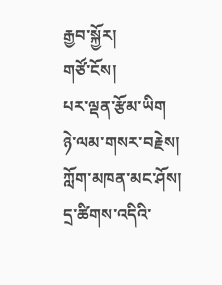རྒྱབ་སྐྱོར།
གཙོ་ངོས།
པར་ལྡན་རྩོམ་ཡིག
ཉེ་ལམ་གསར་བརྗེས།
ཀློག་མཁན་མང་ཤོས།
དྲ་ཚིགས་འདིའི་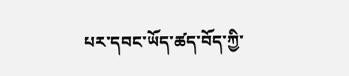པར་དབང་ཡོད་ཚད་བོད་ཀྱི་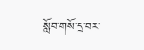སློབ་གསོ་དྲ་བར་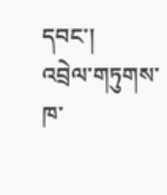དབང་།
འབྲེལ་གཏུགས་ཁ་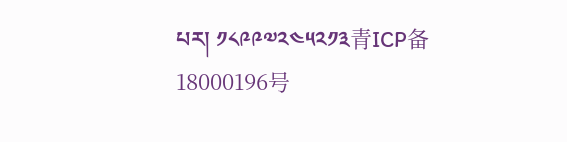པར། ༡༨༩༩༧༢༤༥༢༡༣青ICP备18000196号